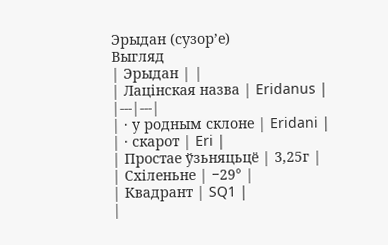Эрыдан (сузор’е)
Выгляд
| Эрыдан | |
| Лацінская назва | Eridanus |
|---|---|
| · у родным склоне | Eridani |
| · скарот | Eri |
| Простае ўзьняцьцё | 3,25г |
| Схіленьне | −29° |
| Квадрант | SQ1 |
|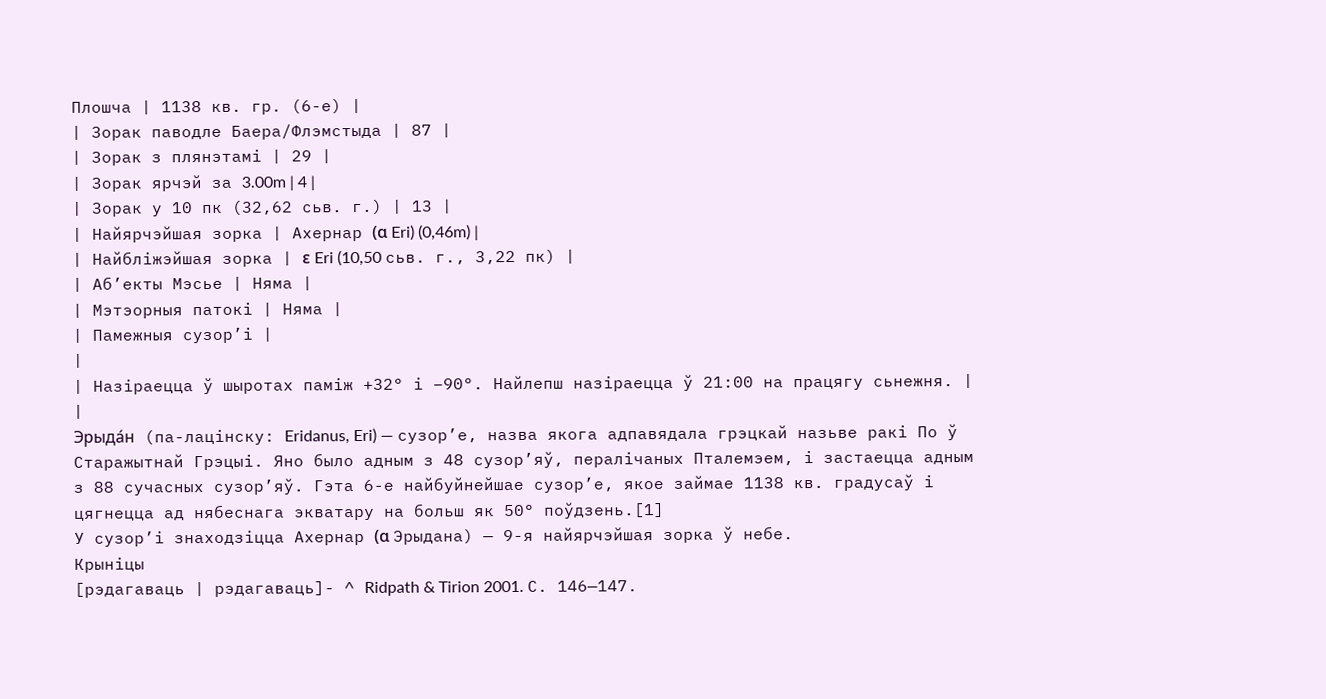Плошча | 1138 кв. гр. (6-е) |
| Зорак паводле Баера/Флэмстыда | 87 |
| Зорак з плянэтамі | 29 |
| Зорак ярчэй за 3.00m | 4 |
| Зорак у 10 пк (32,62 сьв. г.) | 13 |
| Найярчэйшая зорка | Ахернар (α Eri) (0,46m) |
| Найбліжэйшая зорка | ε Eri (10,50 сьв. г., 3,22 пк) |
| Аб’екты Мэсье | Няма |
| Мэтэорныя патокі | Няма |
| Памежныя сузор’і |
|
| Назіраецца ў шыротах паміж +32° і −90°. Найлепш назіраецца ў 21:00 на працягу сьнежня. | |
Эрыда́н (па-лацінску: Eridanus, Eri) — сузор’е, назва якога адпавядала грэцкай назьве ракі По ў Старажытнай Грэцыі. Яно было адным з 48 сузор’яў, пералічаных Пталемэем, і застаецца адным з 88 сучасных сузор’яў. Гэта 6-е найбуйнейшае сузор’е, якое займае 1138 кв. градусаў і цягнецца ад нябеснага экватару на больш як 50° поўдзень.[1]
У сузор’і знаходзіцца Ахернар (α Эрыдана) — 9-я найярчэйшая зорка ў небе.
Крыніцы
[рэдагаваць | рэдагаваць]- ^ Ridpath & Tirion 2001. С. 146—147.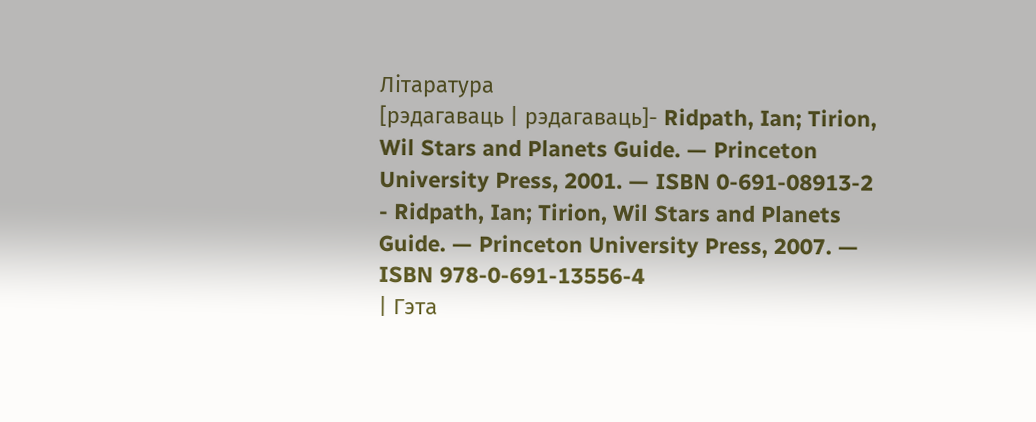Літаратура
[рэдагаваць | рэдагаваць]- Ridpath, Ian; Tirion, Wil Stars and Planets Guide. — Princeton University Press, 2001. — ISBN 0-691-08913-2
- Ridpath, Ian; Tirion, Wil Stars and Planets Guide. — Princeton University Press, 2007. — ISBN 978-0-691-13556-4
| Гэта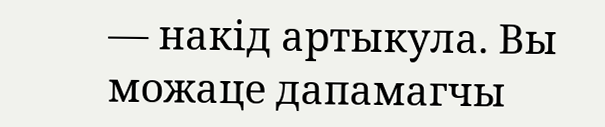— накід артыкула. Вы можаце дапамагчы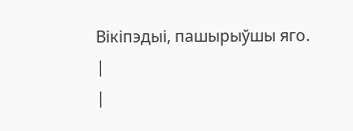Вікіпэдыі, пашырыўшы яго. |
|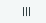|||